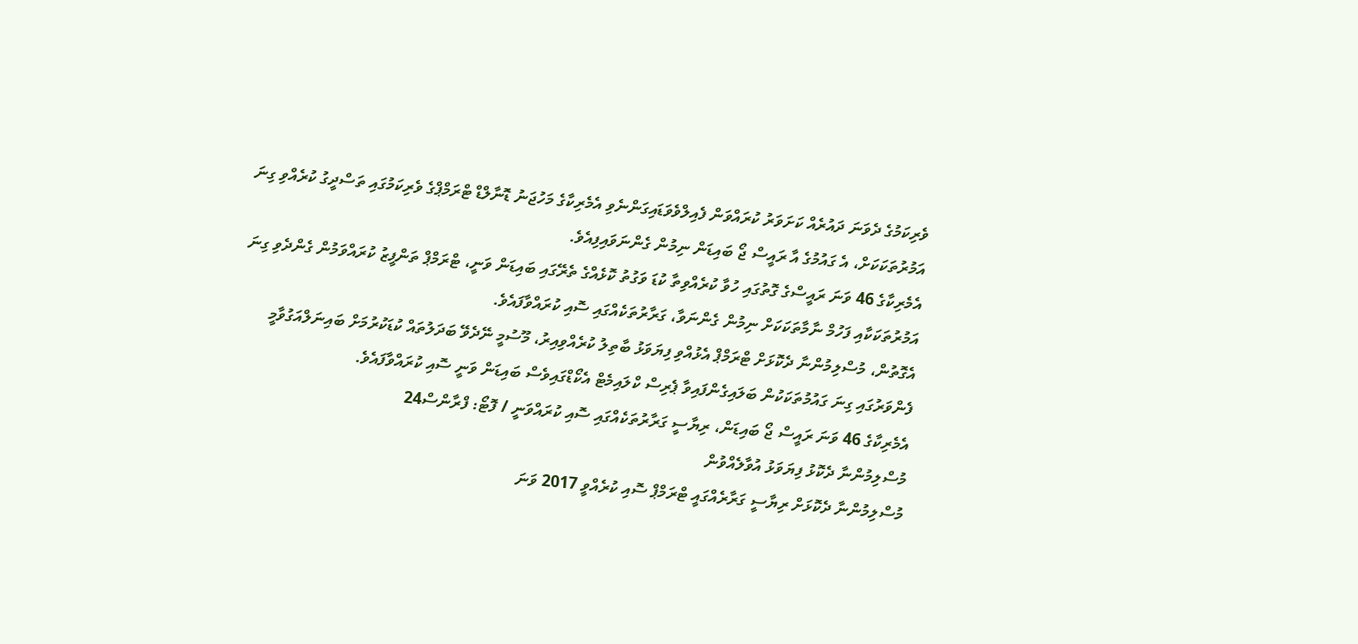ވެރިކަމުގެ ދެވަނަ ދައުރެއް ކަށަވަރު ކުރައްވަން ފެއިލްވެވަޑައިގަންނެވި އެމެރިކާގެ މަހުޖަނު ޑޮނާލްޑް ޓްރަމްޕްގެ ވެރިކަމުގައި ތަސްދީގު ކުރެއްވި ގިނަ އަމުރުތަކަކަށް، އެ ގައުމުގެ އާ ރައީސް ޖޯ ބައިޑަން ނިމުން ގެންނަވައިފިއެވެ.
އެމެރިކާގެ 46 ވަނަ ރައީސްގެ ގޮތުގައި ހުވާ ކުރެއްވިތާ ކުޑަ ވަގުތު ކޮޅެއްގެ ތެރޭގައި ބައިޑަން ވަނީ، ޓްރަމްޕް ތަންފީޒު ކުރައްވަމުން ގެންދެވި ގިނަ އަމުރުތަކަކާއި ފަހުމް ނާމާތަކަކަށް ނިމުން ގެންނަވާ، ގަރާރުތަކެއްގައި ސޮއި ކުރައްވާފައެވެ.
އެގޮތުން، މުސްލިމުންނާ ދެކޮޅަށް ޓްރަމްޕް އެޅުއްވި ފިޔަވަޅު ބާތިލު ކުރެއްވިއިރު، މޫސުމީ ނޭދެވޭ ބަދަލުތައް ކުޑަކުރުމަށް ބައިނަލްއަގުވާމީ ފެންވަރުގައި ގިނަ ގައުމުތަކަކުން ބަލައިގެންފައިވާ ޕެރިސް ކްލައިމެޓް އެކޯޑްގައިވެސް ބައިޑަން ވަނީ ސޮއި ކުރައްވާފައެވެ.
އެމެރިކާގެ 46 ވަނަ ރައީސް ޖޯ ބައިޑަން، ރިޔާސީ ގަރާރުތަކެއްގައި ސޮއި ކުރައްވަނީ / ފޮޓޯ: ފްރާންސް24
މުސްލިމުންނާ ދެކޮޅު ފިޔަވަޅު އުވާލެއްވުން
މުސްލިމުންނާ ދެކޮޅަށް ރިޔާސީ ގަރާރެއްގައީ ޓްރަމްޕް ސޮއި ކުރެއްވީ 2017 ވަނަ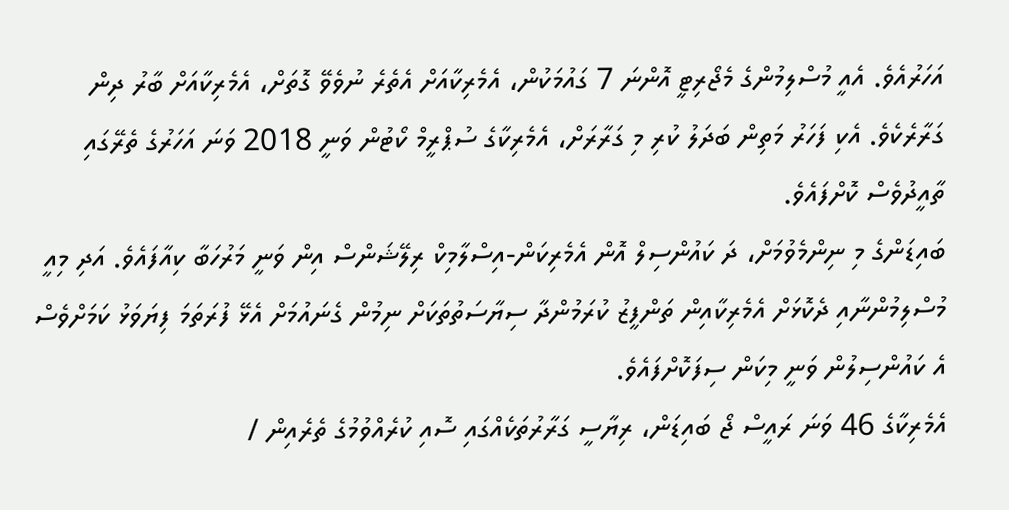އަހަރުއެވެ. އެއީ މުސްލިމުންގެ މެޖޯރިޓީ އޮންނަ 7 ގައުމަކުން، އެމެރިކާއަށް އެތެރެ ނުވެވޭ ގޮތަށް، އެމެރިކާއަށް ބާރު ދިން ގަރާރެކެވެ. އެކި ފަހަރު މަތިން ބަދަލު ކުރި މި ގަރާރަށް، އެމެރިކާގެ ސުޕްރީމް ކޯޓުން ވަނީ 2018 ވަނަ އަހަރުގެ ތެރޭގައި ތާއީދުވެސް ކޮށްފައެވެ.
ބައިޑަންގެ މި ނިންމެވުމަށް، ދަ ކައުންސިލް އޮން އެމެރިކަން-އިސްލާމިކް ރިލޭޝަންސް އިން ވަނީ މަރުހަބާ ކިއާފައެވެ. އަދި މިއީ މުސްލިމުންނާއި ދެކޮޅަށް އެމެރިކާއިން ތަންފީޒު ކުރަމުންދާ ސިޔާސަތުތަކަށް ނިމުން ގެނައުމަށް އެޅޭ ފުރަތަމަ ފިޔަވަޅު ކަމަށްވެސް އެ ކައުންސިލުން ވަނީ މިކަން ސިފަކޮށްފައެވެ.
އެމެރިކާގެ 46 ވަނަ ރައީސް ޖޯ ބައިޑަން، ރިޔާސީ ގަރާރުތަކެއްގައި ސޮއި ކުރެއްވުމުގެ ތެރެއިން /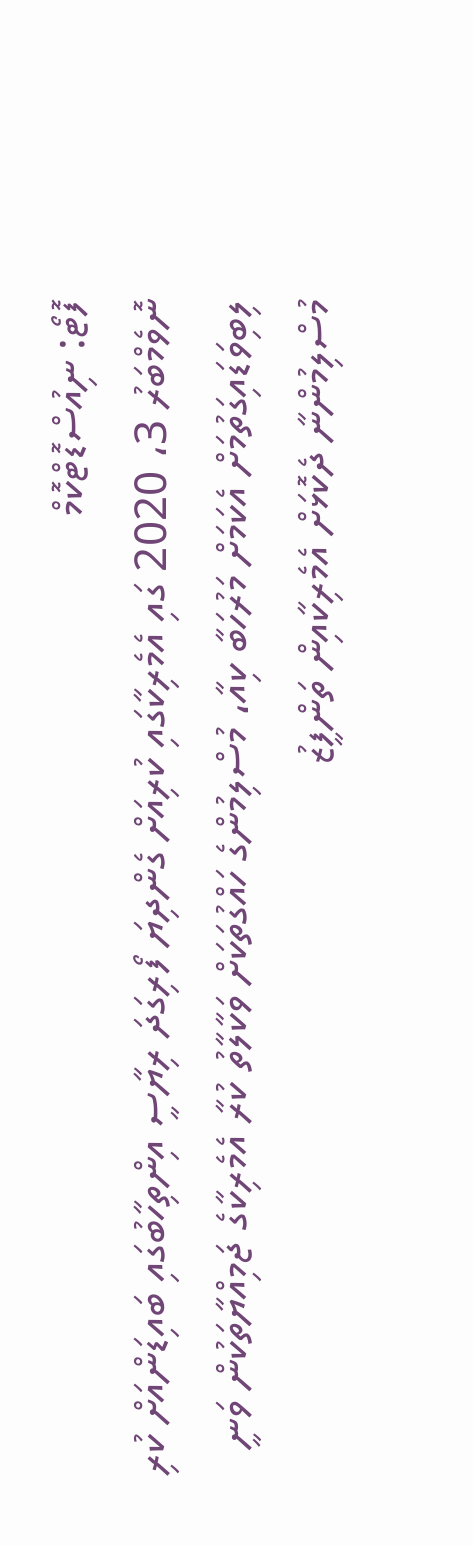ފޮޓޯ: ނިއުސްޑޮޓްކޮމް
ނޮވެމްބަރު 3، 2020 ގައި އެމެރިކާގައި ކުރިއަށް ގެންދިޔަ ފޯރިގަދަ ރިޔާސީ އިންތިހާބުގައި ބައިޑަންއަށް ކުރި ލިބިވަޑައިގަތުމަށް އެކަމަށް މަރުހަބާ ކިއާ، މުސްލިމުންގެ ހައްގުތަކަށް ވަކާލާތު ކުރާ އެމެރިކާގެ ޖަމިއްޔާތަކުން ވަނީ މުސްލިމުންނާ ދެކޮޅަށް އެމެރިކާއިން ތަންފީޒު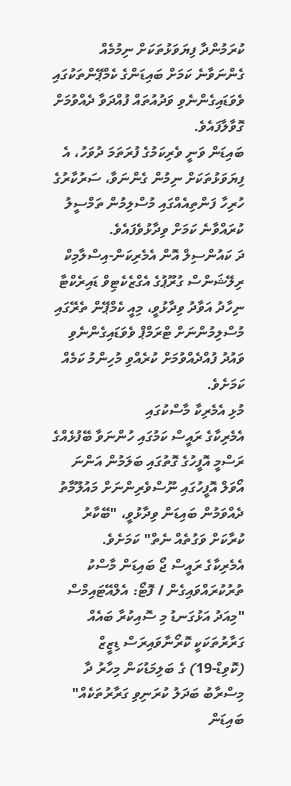ކުރަމުންދާ ފިޔަވަޅުތަކަށް ނިމުމެއް ގެންނަވާނެ ކަމަށް ބައިޑަންގެ ކެމްޕޭންތަކުގައި ވެވަޑައިގެންނެވި ވަދުއުތައް ފުއްދަވާ ދެއްވުމަށް ގޮވާލާފައެވެ.
ބައިޑަން ވަނީ ވެރިކަމުގެ ފުރަތަމަ ދުވަހު، އެ ފިޔަވަޅުތަކަށް ނިމުން ގެންނަވާ، ސަރުކާރުގެ ހުރިހާ ފަންތިއެއްގައި މުސްލިމުން ތަމްސީލު ކުރައްވާނެ ކަމަށް ވިދާޅުވެފައެވެ.
ދަ ކައުންސިލް އޮން އެމެރިކަން-އިސްލާމިކް ރިލޭޝަންސް ގުރޫޕުގެ އެގްޒެކެޓިވް ޑައިރެކްޓާ ނިހާދު އަވާދު ވިދާޅުވީ، މިއީ ކެމްޕޭން ތެރޭގައި މުސްލިމުންނަށް ޓްރަމްޕް ވެވަޑައިގެންނެވި ވައުދު ފުއްދެއްވުމަށް ކުރެއްވި މުހިންމު ކަމެއް ކަމަށެވެ.
މުޅި އެމެރިކާ މާސްކުގައި
އެމެރިކާގެ ރައީސް ކަމުގައި ހުންނަވާ ބޭފުޅެއްގެ ރަސްމީ އޮފީހުގެ ގޮތުގައި ބަލަމުން އަންނަ އޯވަލް އޮފީހުގައި ނޫސްވެރިންނަށް މައުލޫމާތު ދެއްވަމުން ބައިޑަން ވިދާޅުވީ، "ބޭކާރު ކުރާކަށް ވަގުތެއް ނެތް" ކަމަށެވެ.
އެމެރިކާގެ ރައީސް ޖޯ ބައިޑަން މާސްކު ތުރުކުރައްވައިގެން / ފޮޓޯ: އެލްއޭޓައިމްސް
"މިއަދު އަޅުގަނޑު މި ސޮއިކުރާ ބައެއް ގަރާރުތަކަކީ ކޮރޯނާވައިރަސް ޑިޒީޒް (ކޮވިޑް-19) ގެ ބަލިމަޑުކަން މިހާރު ދާ މިސްރާބު ބަދަލު ކުރަނިވި ގަރާރުތަކެއް" ބައިޑަން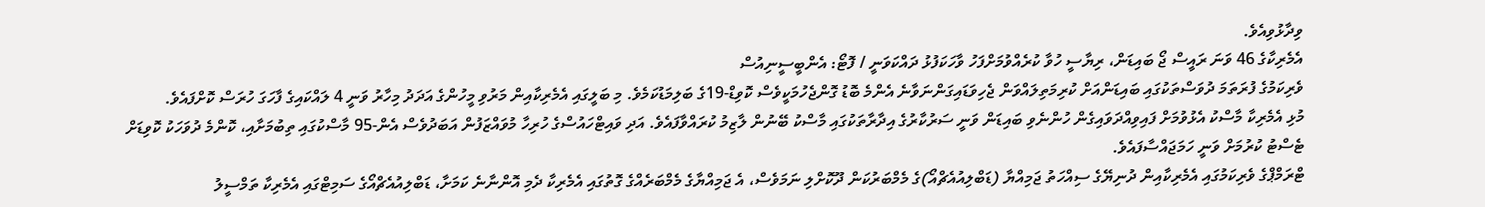ވިދާޅުވިއެވެ.
އެމެރިކާގެ 46 ވަނަ ރައީސް ޖޯ ބައިޑަން، ރިޔާސީ ހުވާ ކުރެއްވުމަށްފަހު ވާހަކަފުޅު ދައްކަވަނީ / ފޮޓޯ: އެންބީސީނިއުސް
ވެރިކަމުގެ ފުރަތަމަ ދުވަސްތަކުގައި ބައިޑަންއަށް ކުރިމަތިލައްވަން ޖެހިވަޑައިގަންނަވާނެ އެންމެ ބޮޑު ގޮންޖެހުމަކީވެސް ކޮވިޑް-19ގެ ބަލިމަޑުކަމެވެ. މި ބަލީގައި އެމެރިކާއިން މަރުވި މީހުންގެ އަދަދު މިހާރު ވަނީ 4 ލައްކައިގެ ފާހަގަ ހުރަސް ކޮށްފައެވެ.
މުޅި އެމެރިކާ މާސްކު އެޅުވުމަށް ފައިވިއްދަވައިގެން ހުންނެވި ބައިޑަން ވަނީ ސަރުކާރުގެ އިދާރާތަކުގައި މާސްކު ބޭނުން ލާޒިމު ކުރައްވާފައެވެ. އަދި ވައިޓްހައުސްގެ ހުރިހާ މުވައްޒަފުން އަބަދުވެސް އެން-95 މާސްކުގައި ތިބުމަށާއި، ކޮންމެ ދުވަހަކު ކޮވިޑަށް ޓެސްޓު ކުރުމަށް ވަނީ ހަމަޖައްސާފައެވެ.
ޓްރަމްޕްގެ ވެރިކަމުގައި އެމެރިކާއިން ދުނިޔޭގެ ސިއްހަތު ޖަމިއްޔާ (ޑަބްލިއުއެޗްއޯ)ގެ މެމްބަރުކަން ދޫކޮށްލި ނަމަވެސް، އެ ޖަމިއްޔާގެ މެމްބަރެއްގެ ގޮތުގައި އެމެރިކާ ދެމި އޮންނާނެ ކަމަށާ، ޑަބްލިއުއެޗްއޯގެ ސަމިޓްގައި އެމެރިކާ ތަމްސީލު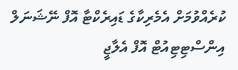ކުރެއްވުމަށް އެމެރިކާގެ ޑައިރެކްޓާ އޮފް ނޭޝަނަލް އިންސްޓިޓިއުޓް އޮފް އެލާޖީ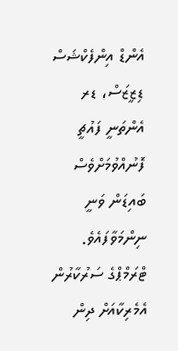އެންޑް އިންފެކްޝަސް ޑިޒީޒަސް، ޑރ އެންތަނީ ފައުޗީ ފޮނުއްވުމަށްވެސް ބައިޑަން ވަނީ ނިންމަވާފައެވެ.
ޓްރަމްޕްގެ ސަރުކާރުން އެމެރިކާއަށް ދިން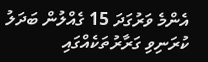އެންމެ ވަރުގަދަ 15 ގެއްލުން ބަދަލު ކުރަނިވި ގަރާރުތަކެއްގައި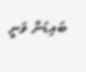ބައިޑަން ވަނީ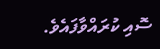ސޮއި ކުރައްވާފައެވެ.